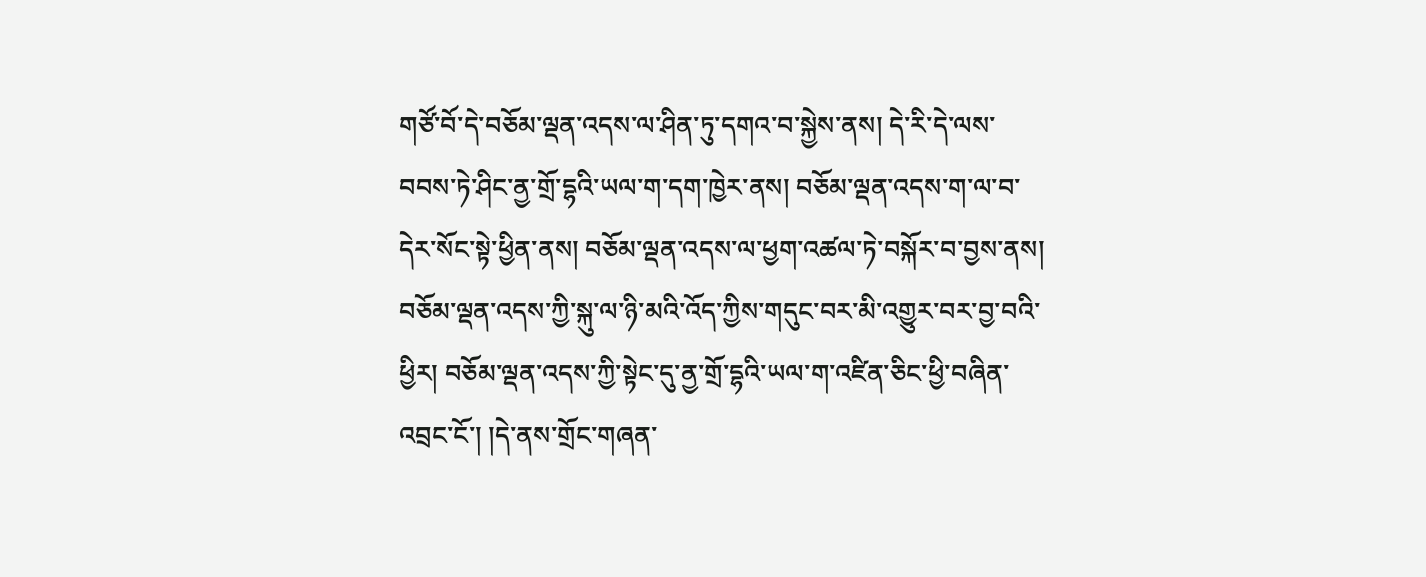གཙོ་བོ་དེ་བཅོམ་ལྡན་འདས་ལ་ཤིན་ཏུ་དགའ་བ་སྐྱེས་ནས། དེ་རི་དེ་ལས་བབས་ཏེ་ཤིང་ནྱ་གྲོ་དྷའི་ཡལ་ག་དག་ཁྱེར་ནས། བཅོམ་ལྡན་འདས་ག་ལ་བ་དེར་སོང་སྟེ་ཕྱིན་ནས། བཅོམ་ལྡན་འདས་ལ་ཕྱག་འཚལ་ཏེ་བསྐོར་བ་བྱས་ནས། བཅོམ་ལྡན་འདས་ཀྱི་སྐུ་ལ་ཉི་མའི་འོད་ཀྱིས་གདུང་བར་མི་འགྱུར་བར་བྱ་བའི་ཕྱིར། བཅོམ་ལྡན་འདས་ཀྱི་སྟེང་དུ་ནྱ་གྲོ་དྷའི་ཡལ་ག་འཛིན་ཅིང་ཕྱི་བཞིན་འབྲང་ངོ་། །དེ་ནས་གྲོང་གཞན་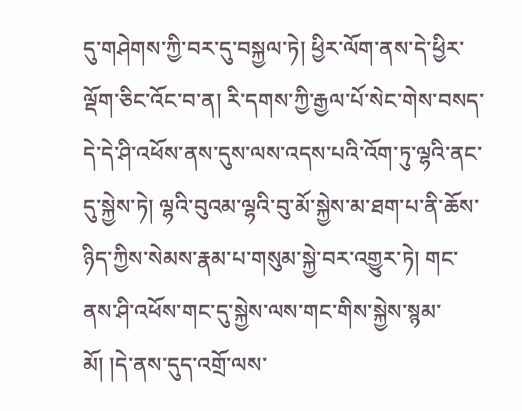དུ་གཤེགས་ཀྱི་བར་དུ་བསྐྱལ་ཏེ། ཕྱིར་ལོག་ནས་དེ་ཕྱིར་ལྡོག་ཅིང་འོང་བ་ན། རི་དགས་ཀྱི་རྒྱལ་པོ་སེང་གེས་བསད་དེ་དེ་ཤི་འཕོས་ནས་དུས་ལས་འདས་པའི་འོག་ཏུ་ལྷའི་ནང་དུ་སྐྱེས་ཏེ། ལྷའི་བུའམ་ལྷའི་བུ་མོ་སྐྱེས་མ་ཐག་པ་ནི་ཆོས་ཉིད་ཀྱིས་སེམས་རྣམ་པ་གསུམ་སྐྱེ་བར་འགྱུར་ཏེ། གང་ནས་ཤི་འཕོས་གང་དུ་སྐྱེས་ལས་གང་གིས་སྐྱེས་སྙམ་མོ། །དེ་ནས་དུད་འགྲོ་ལས་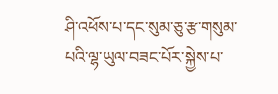ཤི་འཕོས་པ་དང་སུམ་ཅུ་རྩ་གསུམ་པའི་ལྷ་ཡུལ་བཟང་པོར་སྐྱེས་པ་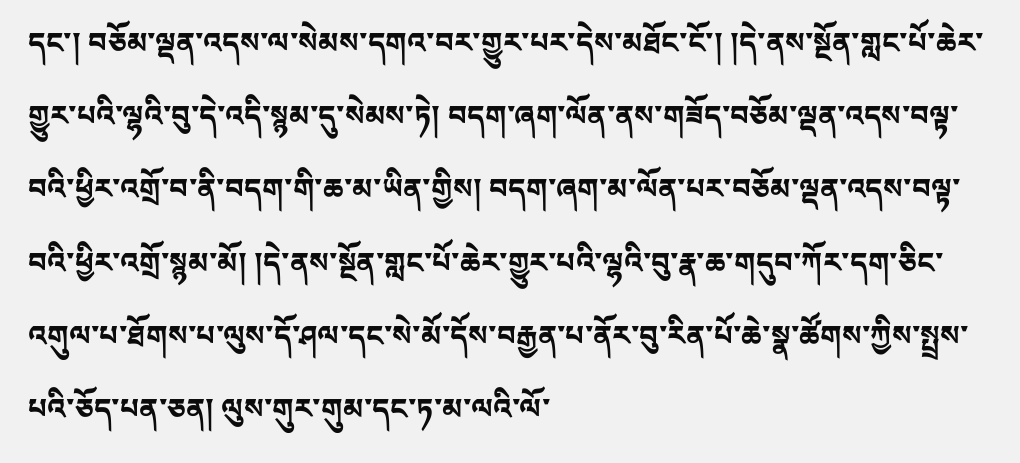དང་། བཅོམ་ལྡན་འདས་ལ་སེམས་དགའ་བར་གྱུར་པར་དེས་མཐོང་ངོ་། །དེ་ནས་སྔོན་གླང་པོ་ཆེར་གྱུར་པའི་ལྷའི་བུ་དེ་འདི་སྙམ་དུ་སེམས་ཏེ། བདག་ཞག་ལོན་ནས་གཟོད་བཅོམ་ལྡན་འདས་བལྟ་བའི་ཕྱིར་འགྲོ་བ་ནི་བདག་གི་ཆ་མ་ཡིན་གྱིས། བདག་ཞག་མ་ལོན་པར་བཅོམ་ལྡན་འདས་བལྟ་བའི་ཕྱིར་འགྲོ་སྙམ་མོ། །དེ་ནས་སྔོན་གླང་པོ་ཆེར་གྱུར་པའི་ལྷའི་བུ་རྣ་ཆ་གདུབ་ཀོར་དག་ཅིང་འགུལ་པ་ཐོགས་པ་ལུས་དོ་ཤལ་དང་སེ་མོ་དོས་བརྒྱན་པ་ནོར་བུ་རིན་པོ་ཆེ་སྣ་ཚོགས་ཀྱིས་སྤྲས་པའི་ཅོད་པན་ཅན། ལུས་གུར་གུམ་དང་ཏ་མ་ལའི་ལོ་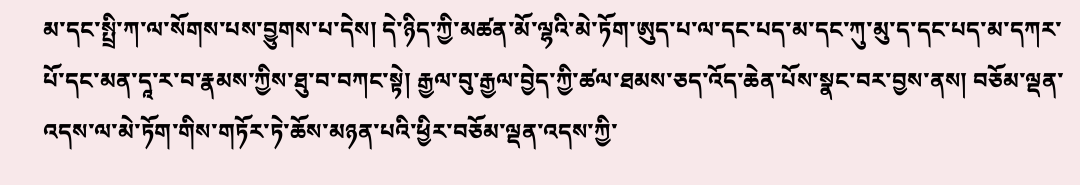མ་དང་སྤྲི་ཀ་ལ་སོགས་པས་བྱུགས་པ་དེས། དེ་ཉིད་ཀྱི་མཚན་མོ་ལྷའི་མེ་ཏོག་ཨུད་པ་ལ་དང་པད་མ་དང་ཀུ་མུ་ད་དང་པད་མ་དཀར་པོ་དང་མན་དཱ་ར་བ་རྣམས་ཀྱིས་ཐུ་བ་བཀང་སྟེ། རྒྱལ་བུ་རྒྱལ་བྱེད་ཀྱི་ཚལ་ཐམས་ཅད་འོད་ཆེན་པོས་སྣང་བར་བྱས་ནས། བཅོམ་ལྡན་འདས་ལ་མེ་ཏོག་གིས་གཏོར་ཏེ་ཆོས་མཉན་པའི་ཕྱིར་བཅོམ་ལྡན་འདས་ཀྱི་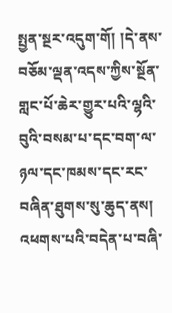སྤྱན་སྔར་འདུག་གོ། །དེ་ནས་བཅོམ་ལྡན་འདས་ཀྱིས་སྔོན་གླང་པོ་ཆེར་གྱུར་པའི་ལྷའི་བུའི་བསམ་པ་དང་བག་ལ་ཉལ་དང་ཁམས་དང་རང་བཞིན་ཐུགས་སུ་ཆུད་ནས། འཕགས་པའི་བདེན་པ་བཞི་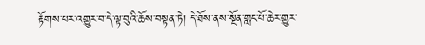རྟོགས་པར་འགྱུར་བ་དེ་ལྟ་བུའི་ཆོས་བསྟན་ཏེ། དེ་ཐོས་ནས་སྔོན་གླང་པོ་ཆེར་གྱུར་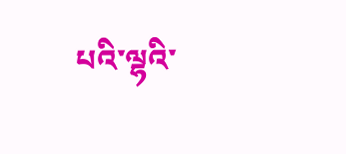པའི་ལྷའི་